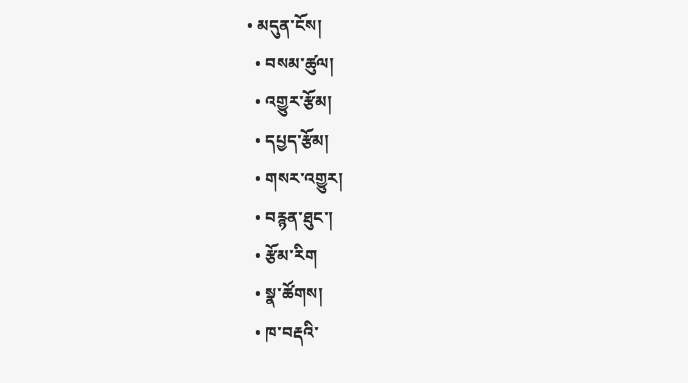• མདུན་ངོས།
  • བསམ་ཚུལ།
  • འགྱུར་རྩོམ།
  • དཔྱད་རྩོམ།
  • གསར་འགྱུར།
  • བརྙན་ཐུང་།
  • རྩོམ་རིག
  • སྣ་ཚོགས།
  • ཁ་བརྡའི་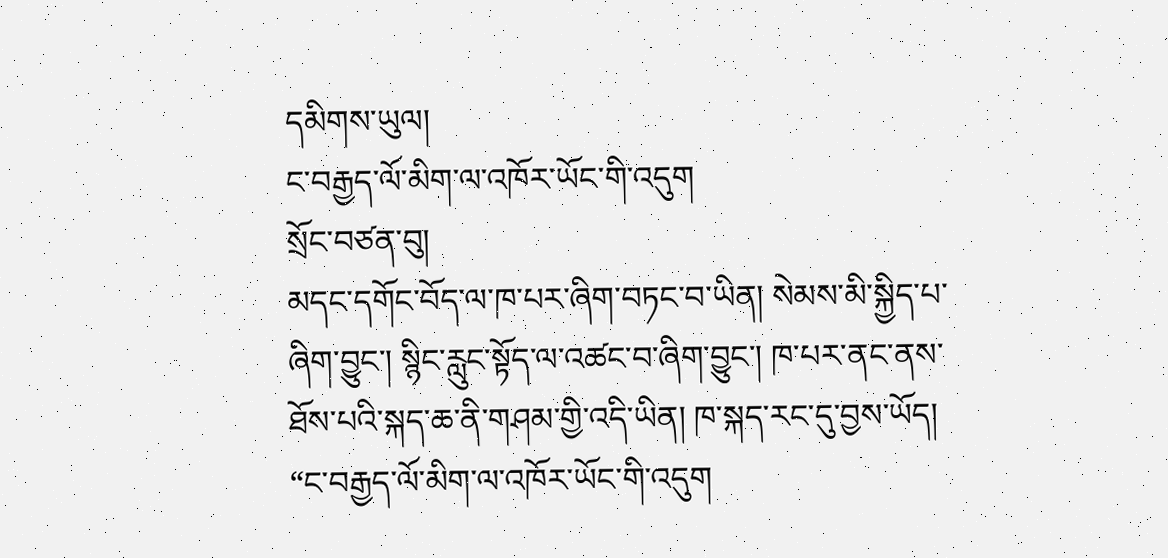དམིགས་ཡུལ།
ང་བརྒྱད་ལོ་མིག་ལ་འཁོར་ཡོང་གི་འདུག
སྲོང་བཙན་བུ།
མདང་དགོང་བོད་ལ་ཁ་པར་ཞིག་བཏང་བ་ཡིན། སེམས་མི་སྐྱིད་པ་ཞིག་བྱུང་། སྙིང་རླུང་སྟོད་ལ་འཚང་བ་ཞིག་བྱུང་། ཁ་པར་ནང་ནས་ཐོས་པའི་སྐད་ཆ་ནི་གཤམ་གྱི་འདི་ཡིན། ཁ་སྐད་རང་དུ་བྱས་ཡོད།
“ང་བརྒྱད་ལོ་མིག་ལ་འཁོར་ཡོང་གི་འདུག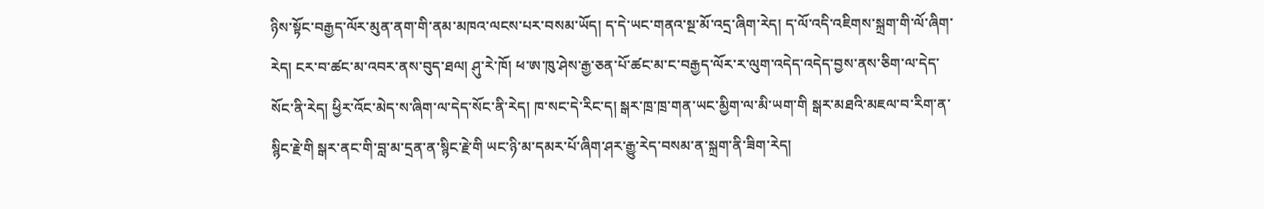ཉིས་སྟོང་བརྒྱད་ལོར་མུན་ནག་གི་ནམ་མཁའ་ལངས་པར་བསམ་ཡོད། ད་དེ་ཡང་གནའ་སྔ་མོ་འདྲ་ཞིག་རེད། ད་ལོ་འདི་འཇིགས་སྐྲག་གི་ལོ་ཞིག་རེད། ངར་བ་ཚང་མ་འབར་ནས་བུད་ཐལ། ཤུ་རེ་ཁོ། ཕ་ཨ་ཁུ་ཤེས་རྒྱ་ཅན་པོ་ཚང་མ་ང་བརྒྱད་ལོར་ར་ལུག་འདེད་འདེད་བྱས་ནས་ཅིག་ལ་དེད་སོང་ནི་རེད། ཕྱིར་འོང་མེད་ས་ཞིག་ལ་དེད་སོང་ནི་རེད། ཁ་སང་དེ་རིང་ད། སྒར་ཁྲ་ཁྲ་གན་ཡང་མྱིག་ལ་མི་ཡག་གི སྒར་མཐའི་མཇལ་བ་རིག་ན་སྙིང་རྗེ་གི སྒར་ནང་གི་བླ་མ་དྲན་ན་སྙིང་རྗེ་གི ཡང་ཉི་མ་དམར་པོ་ཞིག་ཤར་རྒྱུ་རེད་བསམ་ན་སྐྲག་ནི་ཟིག་རེད།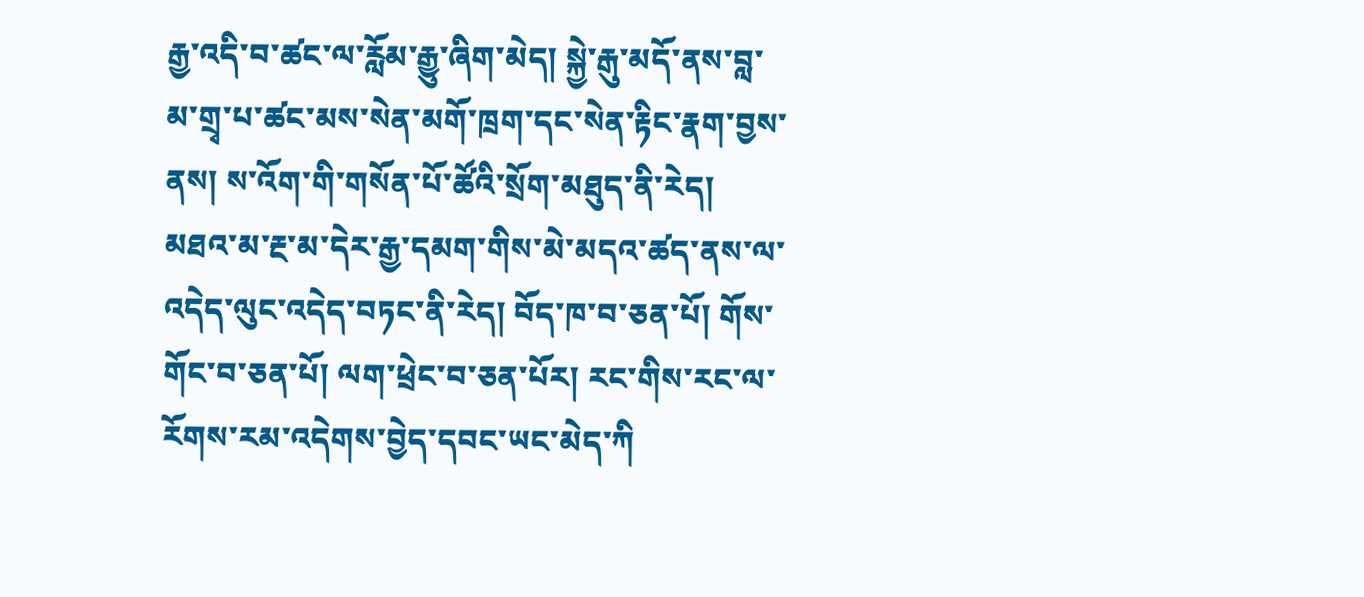རྒྱ་འདི་བ་ཚང་ལ་རློམ་རྒྱུ་ཞིག་མེད། སྐྱེ་རྒུ་མདོ་ནས་བླ་མ་གྲྭ་པ་ཚང་མས་སེན་མགོ་ཁྲག་དང་སེན་རྟིང་རྣག་བྱས་ནས། ས་འོག་གི་གསོན་པོ་ཚོའི་སྲོག་མཐུད་ནི་རེད། མཐའ་མ་རྔ་མ་དེར་རྒྱ་དམག་གིས་མེ་མདའ་ཚད་ནས་ལ་འདེད་ལུང་འདེད་བཏང་ནི་རེད། བོད་ཁ་བ་ཅན་པོ། གོས་གོང་བ་ཅན་པོ། ལག་ཕྲེང་བ་ཅན་པོར། རང་གིས་རང་ལ་རོགས་རམ་འདེགས་བྱེད་དབང་ཡང་མེད་ཀི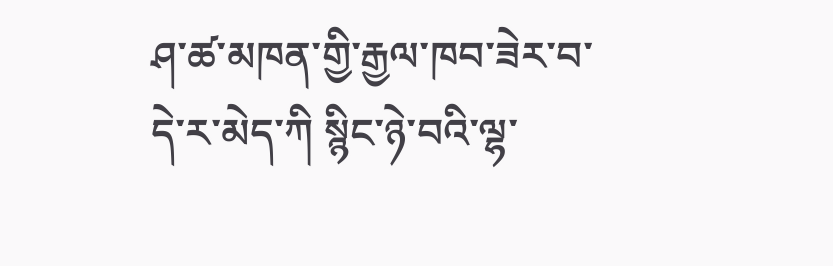ཤ་ཚ་མཁན་གྱི་རྒྱལ་ཁབ་ཟེར་བ་དེ་ར་མེད་ཀི སྙིང་ཉེ་བའི་ལྷ་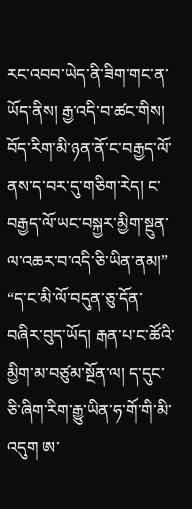རང་འབབ་ཡེད་ནི་ཟིག་གང་ན་ཡོད་ནིས། རྒྱ་འདི་བ་ཚང་གིས། བོད་རིག་མི་ཉན་ནོ་ང་བརྒྱད་ལོ་ནས་ད་བར་དུ་གཅིག་རེད། ང་བརྒྱད་ལོ་ཡང་བསྐྱར་མྱིག་སྔུན་ལ་འཆར་བ་འདི་ཅི་ཡིན་ནམ།”
“ད་ང་མི་ལོ་བདུན་ཅུ་དོན་བཞིར་བུད་ཡོད། རྒན་པ་ང་ཚོའི་མྱིག་མ་བཙུམ་སྔོན་ལ། ད་དུང་ཅི་ཞིག་རིག་རྒྱུ་ཡིན་ཧ་གོ་གི་མི་འདུག ཨ་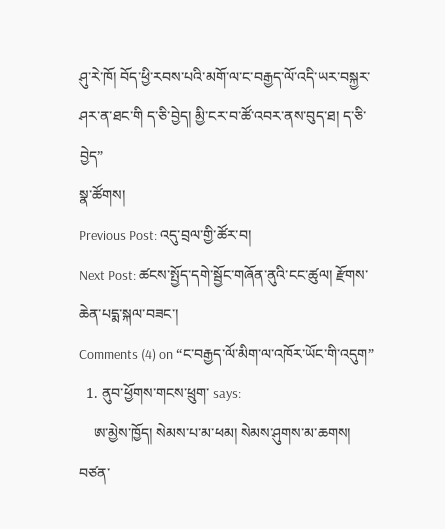ཤུ་རེ་ཁོ། བོད་ཕྱི་རབས་པའི་མགོ་ལ་ང་བརྒྱད་ལོ་འདི་ཡར་བསྐྱར་ཤར་ན་ཐང་གི ད་ཅི་བྱེད། མྱི་ངར་བ་ཚོ་འབར་ནས་བུད་ཐ། ད་ཅི་བྱེད”
སྣ་ཚོགས།
Previous Post: འདུ་བྲལ་གྱི་ཚོར་བ།
Next Post: ཚངས་སྤྱོད་དགེ་སྦྱོང་གཞོན་ནུའི་ངང་ཚུལ། རྫོགས་ཆེན་པདྨ་སྐལ་བཟང་།
Comments (4) on “ང་བརྒྱད་ལོ་མིག་ལ་འཁོར་ཡོང་གི་འདུག”
  1. ནུབ་ཕྱོགས་གངས་ཕྲུག་ says:
    ཨ་མྱེས་ཁྱོད། སེམས་པ་མ་ཕམ། སེམས་ཤུགས་མ་ཆགས། བཙན་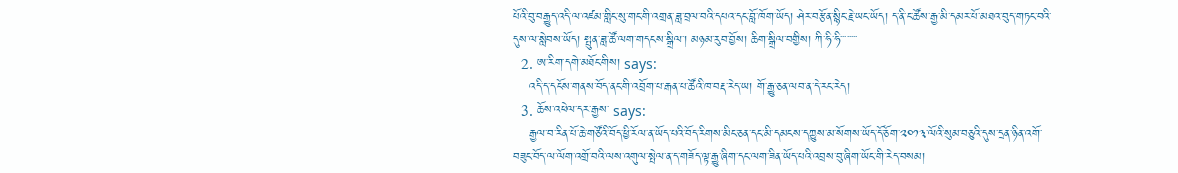པོའི་བུ་བརྒྱུད་འདི་ལ་འཛམ་གླིང་སུ་གང་གི་འགྲན་ཟླ་བྲལ་བའི་དཔའ་དང་བློ་ཁོག་ཡོད། ཤེར་བརྩོན་སྙིང་རྗེ་ཡང་ཡོད། ད་ནི་ང་ཚོས་རྒྱ་མི་དམར་པོ་མཐའ་བུད་གཏང་བའི་དུས་ལ་སླེབས་ཡོད། སྤུན་ཟླ་ཚོ་ལག་གདངས་སྒྲིལ་། མཉམ་རུབ་བྱོས། ཆིག་སྒྲིལ་བགྱིས། ཀི་ཧི་ཧི་་་་་་་་
  2. ཨ་རིག་དགེ་མཐོང་གིས། says:
    འདི་ད་དངོས་གནས་བོད་ནང་གི་འབྲོག་པ་རྒན་པ་ཚོའི་ཁ་བརྡ་རེད་ཡ། གོ་རྒྱུ་ཅན་ལབ་ན་དེ་རང་རེད།
  3. ཆོས་འཕེལ་དར་རྒྱས་ says:
    རྒྱལ་བ་རིན་པོ་ཆེ་གཙོའི་བོད་ཕྱི་རོལ་ན་ཡོད་པའི་བོད་རིགས་མིང་ཅན་དང་མི་དམངས་དཀྱུས་མ་སོགས་ཡོད་དོ་ཅོག་༢༠༡༣་ལོའི་སུམ་བཅུའི་དུས་དྲན་ཉིན་འགོ་བཟུང་བོད་ལ་ལོག་འགྲོ་བའི་ལས་འགུལ་སྤེལ་ན་ད་གཟོད་ལྟ་རྒྱུ་ཞིག་དང་ལག་ཟིན་ཡོད་པའི་འབྲས་བུ་ཞིག་ཡོང་གི་རེད་བསམ།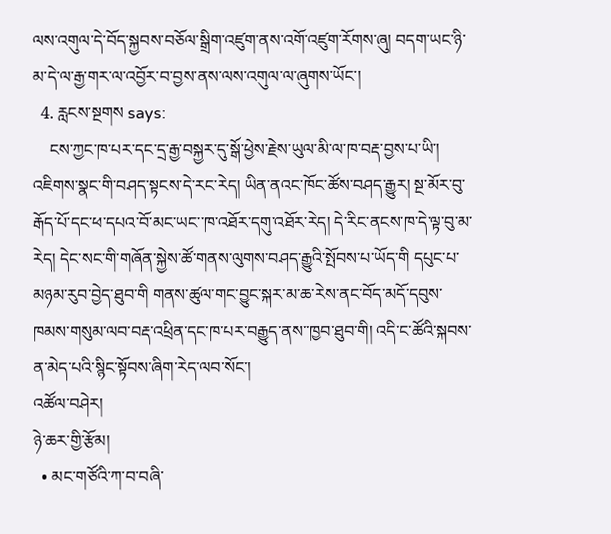ལས་འགུལ་དེ་བོད་སྐྱབས་བཅོལ་སྒྲིག་འཛུག་ནས་འགོ་འཛུག་རོགས་ཞུ། བདག་ཡང་ཉི་མ་དེ་ལ་རྒྱ་གར་ལ་འབྱོར་བ་བྱས་ནས་ལས་འགུལ་ལ་ཞུགས་ཡོང་།
  4. རླངས་སྔགས says:
    ངས་ཀྱང་ཁ་པར་དང་དྲ་རྒྱ་བསྐྱར་དུ་སྒོ་ཕྱེས་རྗེས་ཡུལ་མི་ལ་ཁ་བརྡ་བྱས་པ་ཡི་། འཇིགས་སྣང་གི་བཤད་སྟངས་དེ་རང་རེད། ཡིན་ནའང་ཁོང་ཚོས་བཤད་རྒྱུར། སྔ་མོར་བུ་རྒོད་པོ་དང་ཕ་དཔའ་བོ་མང་ཡང་་ཁ་འཐོར་དགུ་འཐོར་རེད། དེ་རིང་ནངས་ཁ་དེ་ལྟ་བུ་མ་རེད། དེང་སང་གི་གཞོན་སྐྱེས་ཚོ་གནས་ལུགས་བཤད་རྒྱུའི་སྤོབས་པ་ཡོད་གི དཔུང་པ་མཉམ་རུབ་བྱེད་ཐུབ་གི གནས་ཚུལ་གང་བྱུང་སྐར་མ་ཆ་རེས་ནང་བོད་མདོ་དབུས་ཁམས་གསུམ་ལབ་བརྡ་འཕྲིན་དང་ཁ་པར་བརྒྱུད་ནས་་ཁྱབ་ཐུབ་གི། འདི་ང་ཚོའི་སྐབས་ན་མེད་པའི་སྙིང་སྟོབས་ཞིག་རེད་ལབ་སོང་།
འཚོལ་བཤེར།
ཉེ་ཆར་གྱི་རྩོམ།
  • མང་གཙོའི་ཀ་བ་བཞི་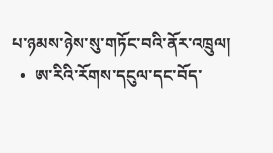པ་ཉམས་ཉེས་སུ་གཏོང་བའི་ནོར་འཁྲུལ།
  •  ཨ་རིའི་རོགས་དངུལ་དང་བོད་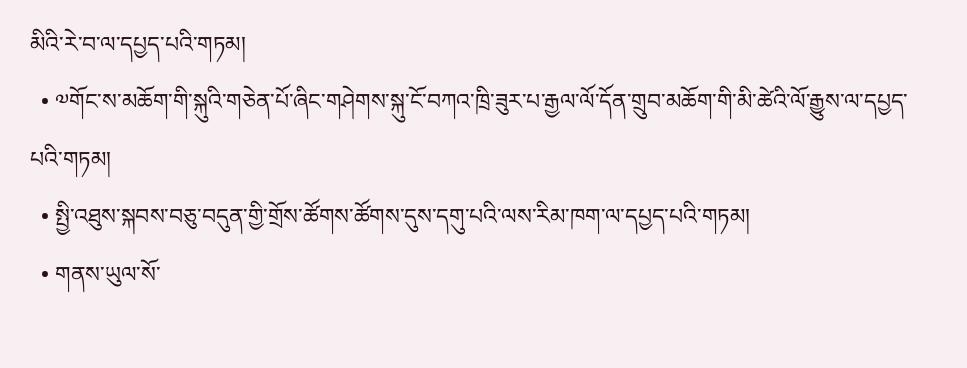མིའི་རེ་བ་ལ་དཔྱད་པའི་གཏམ།
  • ༧གོང་ས་མཆོག་གི་སྐུའི་གཅེན་པོ་ཞིང་གཤེགས་སྐུ་ངོ་བཀའ་ཁྲི་ཟུར་པ་རྒྱལ་ལོ་དོན་གྲུབ་མཆོག་གི་མི་ཚེའི་ལོ་རྒྱུས་ལ་དཔྱད་པའི་གཏམ།
  • སྤྱི་འཐུས་སྐབས་བཅུ་བདུན་གྱི་གྲོས་ཚོགས་ཚོགས་དུས་དགུ་པའི་ལས་རིམ་ཁག་ལ་དཔྱད་པའི་གཏམ།
  • གནས་ཡུལ་སོ་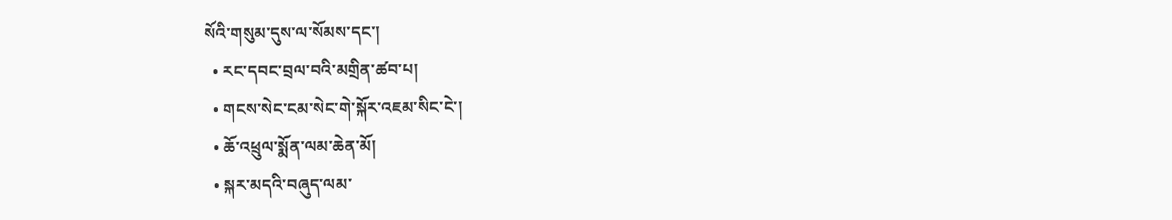སོའི་གསུམ་དུས་ལ་སོམས་དང་།
  • རང་དབང་བྲལ་བའི་མགྲིན་ཚབ་པ།
  • གངས་སེང་ངམ་སེང་གེ་སྐོར་འཇམ་སིང་ངེ་།
  • ཆོ་འཕྲུལ་སྨོན་ལམ་ཆེན་མོ།
  • སྐར་མདའི་བཞུད་ལམ་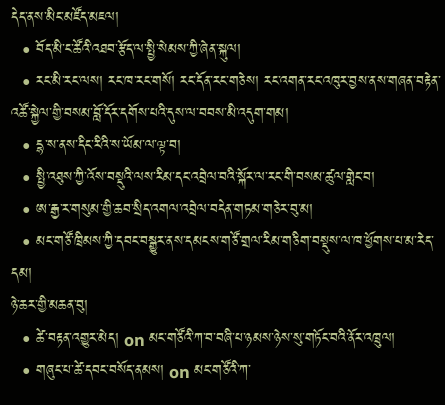དེད་ནས་མིང་མཛོད་མཇལ།
  • བོད་མི་ང་ཚོའི་འཐབ་རྩོད་ལ་སྤྱི་སེམས་ཀྱི་ཞེན་སྐུལ།
  • རང་མི་རང་ལས། རང་ཁ་རང་གསོ། རང་དོན་རང་གཅེས། རང་འགན་རང་འཁུར་བྱས་ནས་གཞན་བརྟེན་འཚོ་སྐྱེལ་གྱི་བསམ་བློ་དོར་དགོས་པའི་དུས་ལ་བབས་མི་འདུག་གམ།
  • དྷ་ས་ནས་དིང་རིའི་ས་ཡོམ་ལ་ལྟ་བ།
  • སྤྱི་འཐུས་ཀྱི་འོས་བསྡུའི་ལས་རིམ་དང་འབྲེལ་བའི་སྐོར་ལ་རང་གི་བསམ་ཚུལ་གླེང་བ།
  • ཨ་རྒྱ་ར་གསུམ་གྱི་ཆབ་སྲིད་འགལ་འབྲེལ་བདེན་གཏམ་གཅེར་བུ་མ།
  • མང་གཙོ་ཁྲིམས་ཀྱི་དབང་བསྒྱུར་ནས་དམངས་གཙོ་གྲལ་རིམ་གཅིག་བསྡུས་ལ་ཁ་ཕྱོགས་པ་མ་རེད་དམ།
ཉེ་ཆར་གྱི་མཆན་བུ།
  • ཚེ་བརྟན་འགྱུར་མེད། on མང་གཙོའི་ཀ་བ་བཞི་པ་ཉམས་ཉེས་སུ་གཏོང་བའི་ནོར་འཁྲུལ།
  • གཞུང་པ་ཚེ་དབང་བསོད་ནམས། on མང་གཙོའི་ཀ་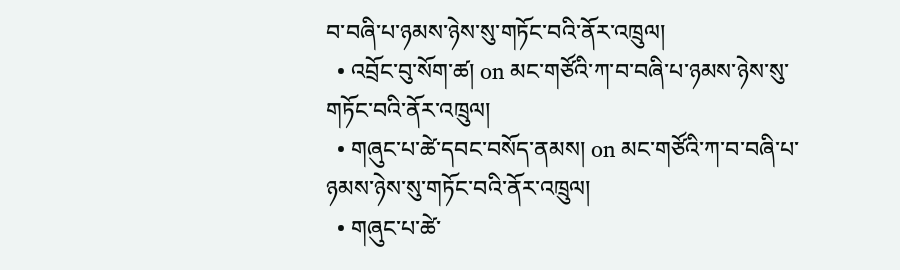བ་བཞི་པ་ཉམས་ཉེས་སུ་གཏོང་བའི་ནོར་འཁྲུལ།
  • འབྲོང་བུ་སོག་ཚ། on མང་གཙོའི་ཀ་བ་བཞི་པ་ཉམས་ཉེས་སུ་གཏོང་བའི་ནོར་འཁྲུལ།
  • གཞུང་པ་ཚེ་དབང་བསོད་ནམས། on མང་གཙོའི་ཀ་བ་བཞི་པ་ཉམས་ཉེས་སུ་གཏོང་བའི་ནོར་འཁྲུལ།
  • གཞུང་པ་ཚེ་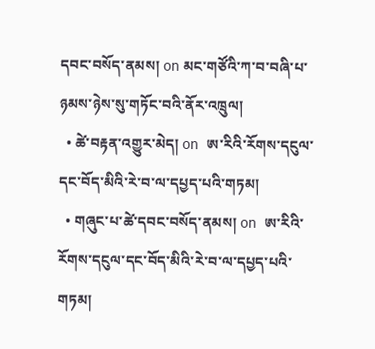དབང་བསོད་ནམས། on མང་གཙོའི་ཀ་བ་བཞི་པ་ཉམས་ཉེས་སུ་གཏོང་བའི་ནོར་འཁྲུལ།
  • ཚེ་བརྟན་འགྱུར་མེད། on  ཨ་རིའི་རོགས་དངུལ་དང་བོད་མིའི་རེ་བ་ལ་དཔྱད་པའི་གཏམ།
  • གཞུང་པ་ཚེ་དབང་བསོད་ནམས། on  ཨ་རིའི་རོགས་དངུལ་དང་བོད་མིའི་རེ་བ་ལ་དཔྱད་པའི་གཏམ།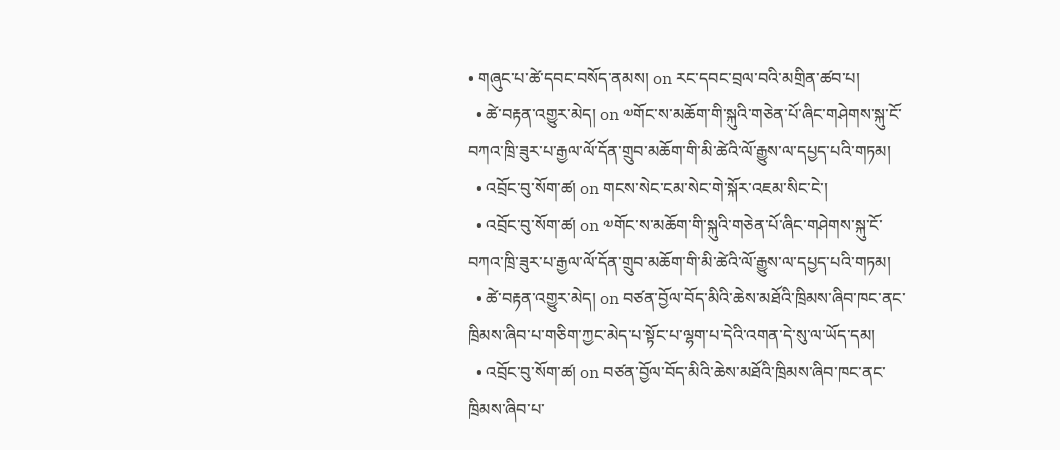• གཞུང་པ་ཚེ་དབང་བསོད་ནམས། on རང་དབང་བྲལ་བའི་མགྲིན་ཚབ་པ།
  • ཚེ་བརྟན་འགྱུར་མེད། on ༧གོང་ས་མཆོག་གི་སྐུའི་གཅེན་པོ་ཞིང་གཤེགས་སྐུ་ངོ་བཀའ་ཁྲི་ཟུར་པ་རྒྱལ་ལོ་དོན་གྲུབ་མཆོག་གི་མི་ཚེའི་ལོ་རྒྱུས་ལ་དཔྱད་པའི་གཏམ།
  • འབྲོང་བུ་སོག་ཚ། on གངས་སེང་ངམ་སེང་གེ་སྐོར་འཇམ་སིང་ངེ་།
  • འབྲོང་བུ་སོག་ཚ། on ༧གོང་ས་མཆོག་གི་སྐུའི་གཅེན་པོ་ཞིང་གཤེགས་སྐུ་ངོ་བཀའ་ཁྲི་ཟུར་པ་རྒྱལ་ལོ་དོན་གྲུབ་མཆོག་གི་མི་ཚེའི་ལོ་རྒྱུས་ལ་དཔྱད་པའི་གཏམ།
  • ཚེ་བརྟན་འགྱུར་མེད། on བཙན་བྱོལ་བོད་མིའི་ཆེས་མཐོའི་ཁྲིམས་ཞིབ་ཁང་ནང་ཁྲིམས་ཞིབ་པ་གཅིག་ཀྱང་མེད་པ་སྟོང་པ་ལྷག་པ་དེའི་འགན་དེ་སུ་ལ་ཡོད་དམ།
  • འབྲོང་བུ་སོག་ཚ། on བཙན་བྱོལ་བོད་མིའི་ཆེས་མཐོའི་ཁྲིམས་ཞིབ་ཁང་ནང་ཁྲིམས་ཞིབ་པ་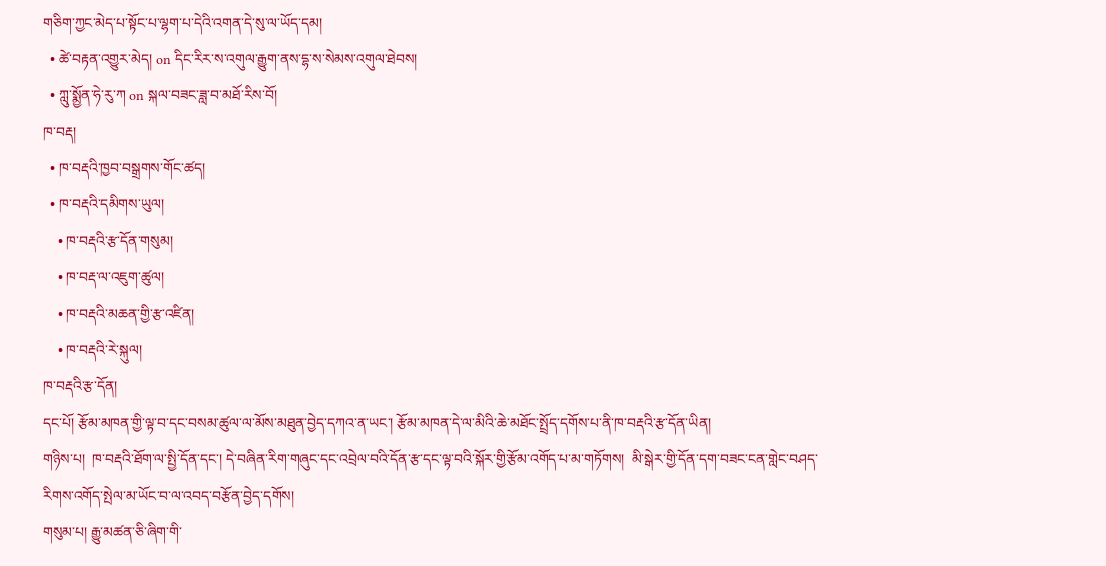གཅིག་ཀྱང་མེད་པ་སྟོང་པ་ལྷག་པ་དེའི་འགན་དེ་སུ་ལ་ཡོད་དམ།
  • ཚེ་བརྟན་འགྱུར་མེད། on དིང་རིར་ས་འགུལ་རྒྱུག་ནས་དྷ་ས་སེམས་འགུལ་ཐེབས།
  • ཀླུ་སྨྱོན་ཧེ་རུ་ཀ on སྐལ་བཟང་ཟླ་བ་མཐོ་རིས་བོ།
ཁ་བརྡ།
  • ཁ་བརྡའི་ཁྱབ་བསྒྲགས་གོང་ཚད།
  • ཁ་བརྡའི་དམིགས་ཡུལ།
    • ཁ་བརྡའི་རྩ་དོན་གསུམ།
    • ཁ་བརྡ་ལ་འཇུག་ཚུལ།
    • ཁ་བརྡའི་མཆན་གྱི་རྩ་འཛིན།
    • ཁ་བརྡའི་རེ་སྐུལ།
ཁ་བརྡའི་རྩ་དོན།
དང་པོ། རྩོམ་མཁན་གྱི་ལྟ་བ་དང་བསམ་ཚུལ་ལ་མོས་མཐུན་བྱེད་དཀའ་ན་ཡང་། རྩོམ་མཁན་དེ་ལ་མིའི་ཆེ་མཐོང་སྤྲོད་དགོས་པ་ནི་ཁ་བརྡའི་རྩ་དོན་ཡིན།
གཉིས་པ།  ཁ་བརྡའི་ཐོག་ལ་སྤྱི་དོན་དང་། དེ་བཞིན་རིག་གཞུང་དང་འབྲེལ་བའི་དོན་རྩ་དང་ལྟ་བའི་སྐོར་གྱི་རྩོམ་འགོད་པ་མ་གཏོགས།  མི་སྒེར་གྱི་དོན་དག་བཟང་ངན་གླེང་བཤད་རིགས་འགོད་སྤེལ་མ་ཡོང་བ་ལ་འབད་བརྩོན་བྱེད་དགོས།
གསུམ་པ། རྒྱུ་མཚན་ཅི་ཞིག་གི་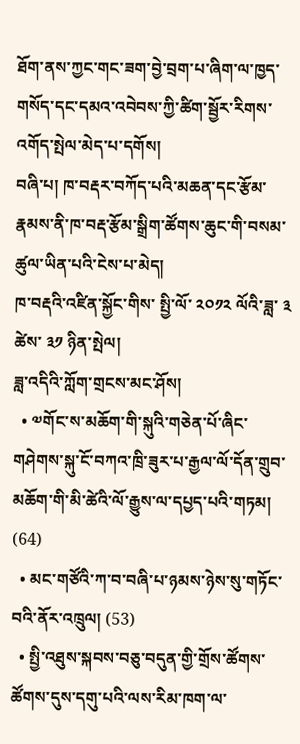ཐོག་ནས་ཀྱང་གང་ཟག་བྱེ་བྲག་པ་ཞིག་ལ་ཁྱད་གསོད་དང་དམའ་འབེབས་ཀྱི་ཚིག་སྦྱོར་རིགས་འགོད་སྤེལ་མེད་པ་དགོས།
བཞི་པ། ཁ་བརྡར་བཀོད་པའི་མཆན་དང་རྩོམ་རྣམས་ནི་ཁ་བརྡ་རྩོམ་སྒྲིག་ཚོགས་ཆུང་གི་བསམ་ཚུལ་ཡིན་པའི་ངེས་པ་མེད།
ཁ་བརྡའི་འཛིན་སྐྱོང་གིས་ སྤྱི་ལོ་ ༢༠༡༢ ལོའི་ཟླ་ ༣ ཚེས་ ༣༡ ཉིན་སྤེལ།
ཟླ་འདིའི་ཀློག་གྲངས་མང་ཤོས།
  • ༧གོང་ས་མཆོག་གི་སྐུའི་གཅེན་པོ་ཞིང་གཤེགས་སྐུ་ངོ་བཀའ་ཁྲི་ཟུར་པ་རྒྱལ་ལོ་དོན་གྲུབ་མཆོག་གི་མི་ཚེའི་ལོ་རྒྱུས་ལ་དཔྱད་པའི་གཏམ།   (64)
  • མང་གཙོའི་ཀ་བ་བཞི་པ་ཉམས་ཉེས་སུ་གཏོང་བའི་ནོར་འཁྲུལ། (53)
  • སྤྱི་འཐུས་སྐབས་བཅུ་བདུན་གྱི་གྲོས་ཚོགས་ཚོགས་དུས་དགུ་པའི་ལས་རིམ་ཁག་ལ་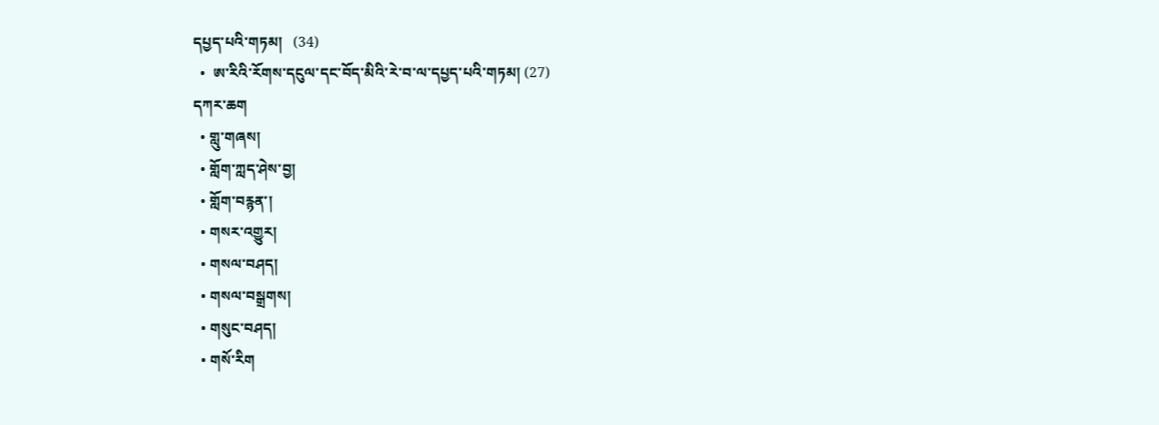དཔྱད་པའི་གཏམ།   (34)
  •  ཨ་རིའི་རོགས་དངུལ་དང་བོད་མིའི་རེ་བ་ལ་དཔྱད་པའི་གཏམ། (27)
དཀར་ཆག
  • གླུ་གཞས།
  • གློག་ཀླད་ཤེས་བྱ།
  • གློག་བརྙན་།
  • གསར་འགྱུར།
  • གསལ་བཤད།
  • གསལ་བསྒྲགས།
  • གསུང་བཤད།
  • གསོ་རིག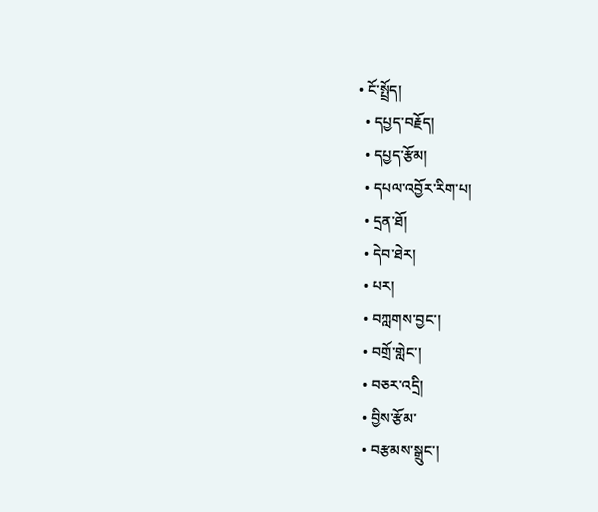• ངོ་སྤྲོད།
  • དཔྱད་བརྗོད།
  • དཔྱད་རྩོམ།
  • དཔལ་འབྱོར་རིག་པ།
  • དྲན་ཐོ།
  • དེབ་ཐེར།
  • པར།
  • བཀླགས་བྱང་།
  • བགྲོ་གླེང་།
  • བཅར་འདྲི།
  • བྱིས་རྩོམ་
  • བརྩམས་སྒྲུང་།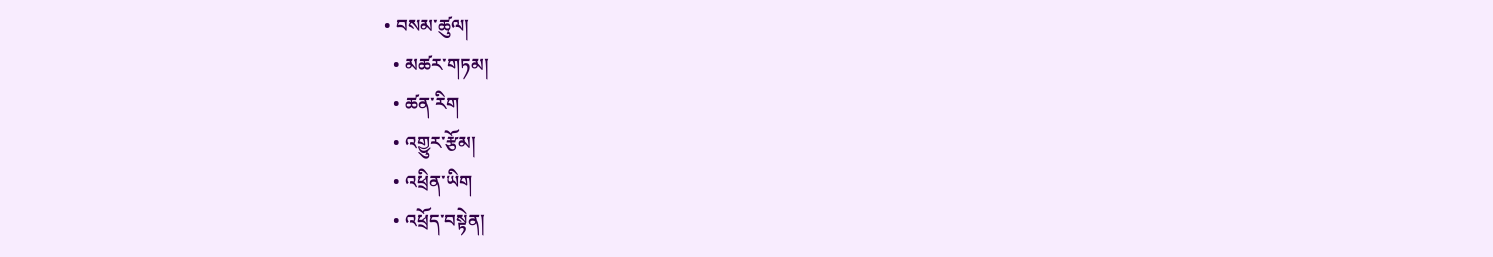• བསམ་ཚུལ།
  • མཚར་གཏམ།
  • ཚན་རིག
  • འགྱུར་རྩོམ།
  • འཕྲིན་ཡིག
  • འཕྲོད་བསྟེན།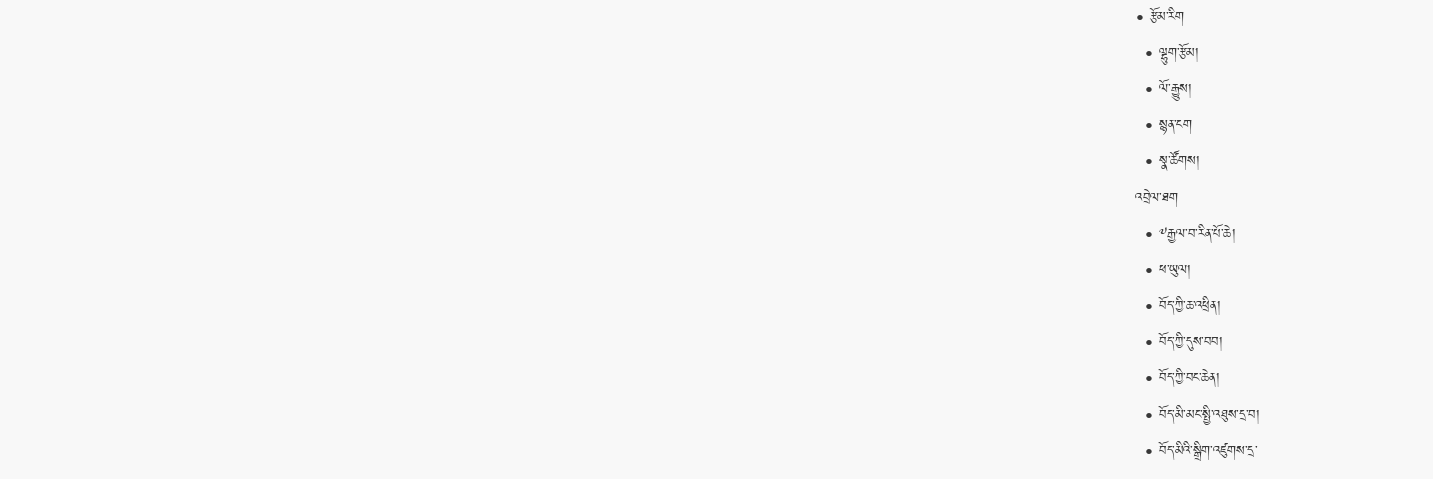• རྩོམ་རིག
  • ལྷུག་རྩོམ།
  • ལོ་རྒྱུས།
  • སྙན་ངག
  • སྣ་ཚོགས།
འབྲེལ་ཐག
  • ༸རྒྱལ་བ་རིན་པོ་ཆེ།
  • ཕ་ཡུལ།
  • བོད་ཀྱི་ཆ་འཕྲིན།
  • བོད་ཀྱི་དུས་བབ།
  • བོད་ཀྱི་བང་ཆེན།
  • བོད་མི་མང་སྤྱི་འཐུས་དྲ་བ།
  • བོད་མིའི་སྒྲིག་འཛུགས་དྲ་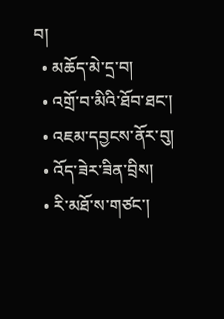བ།
  • མཆོད་མེ་དྲ་བ།
  • འགྲོ་བ་མིའི་ཐོབ་ཐང་།
  • འཇམ་དབྱངས་ནོར་བུ།
  • འོད་ཟེར་ཟིན་བྲིས།
  • རི་མཐོ་ས་གཙང་།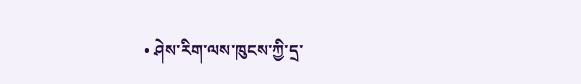• ཤེས་རིག་ལས་ཁུངས་ཀྱི་དྲ་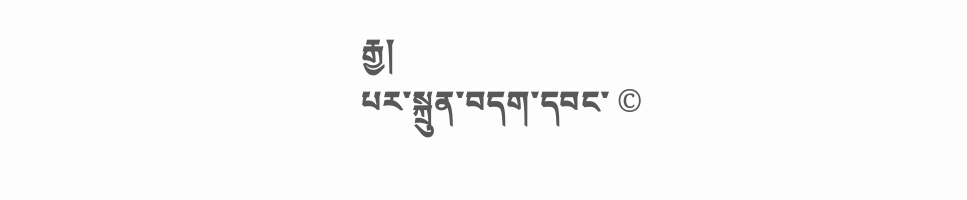རྒྱ།
པར་སྐྲུན་བདག་དབང་ ©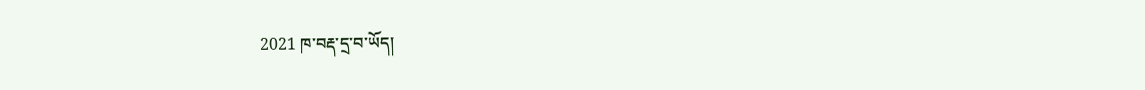2021 ཁ་བརྡ་དྲ་བ་ཡོད།